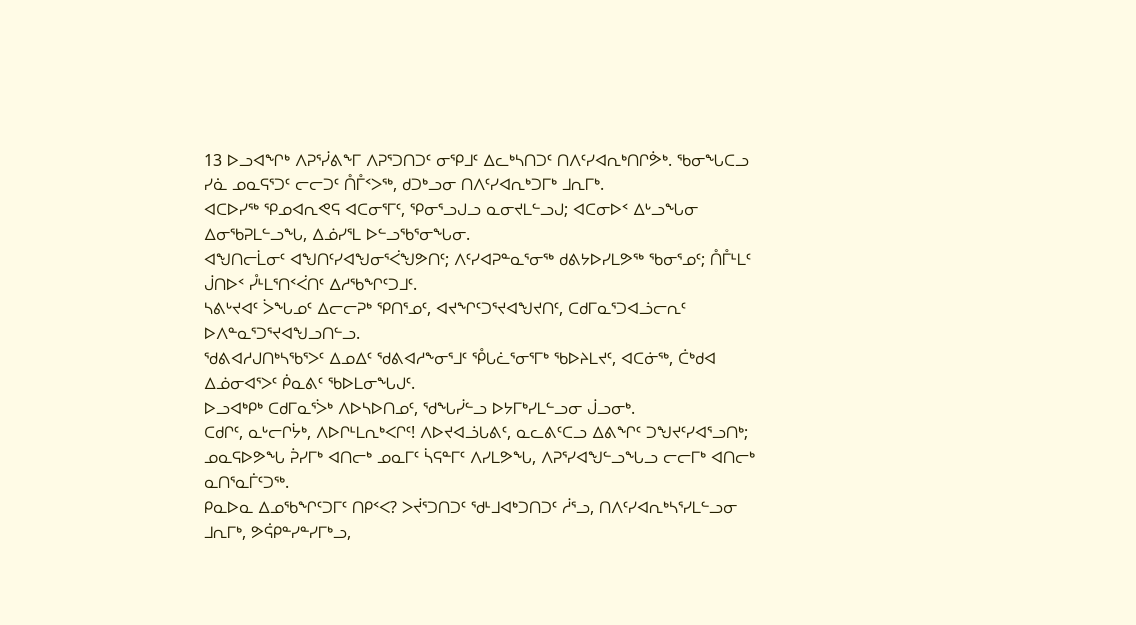13 ᐅᓗᐊᖏᒃ ᐱᕈᕐᓰᕕᖕᒥ ᐱᕈᕐᑐᑎᑐᑦ ᓂᕿᒧᑦ ᐃᓚᒃᓴᑎᑐᑦ ᑎᐱᑦᓯᐊᕆᒃᑎᒋᕘᒃ. ᖃᓂᖓᑕᓗ ᓯᓈ ᓄᓇᕋᕐᑐᑦ ᓕᓕᑐᑦ ᑍᒤᑉᐳᖅ, ᑯᑐᒃᓗᓂ ᑎᐱᑦᓯᐊᕆᒃᑐᒥᒃ ᒧᕆᒥᒃ.
ᐊᑕᐅᓯᖅ ᕿᓄᐊᕆᕙᕋ ᐊᑕᓂᕐᒥᑦ, ᕿᓂᕐᓗᒍᓗ ᓇᓂᔪᒪᓪᓗᒍ; ᐊᑕᓂᐅᑉ ᐃᒡᓗᖓᓂ ᐃᓂᖃᕈᒪᓪᓗᖓ, ᐃᓅᓯᕐᒪ ᐅᓪᓗᖃᕐᓂᖓᓂ.
ᐊᖑᑎᓕᒫᓂᑦ ᐊᖑᑎᑦᓯᐊᖑᓂᕐᐹᖑᕗᑎᑦ; ᐱᑦᓯᐊᕈᓐᓇᕐᓂᖅ ᑯᕕᔭᐅᓯᒪᕗᖅ ᖃᓂᕐᓄᑦ; ᑍᒤᒻᒪᑦ ᒎᑎᐅᑉ ᓮᒻᒪᕐᑎᑉᐹᑎᑦ ᐃᓱᖃᖏᑦᑐᒧᑦ.
ᓴᕕᒡᔪᐊᑦ ᐴᖓᓄᑦ ᐃᓕᓕᕈᒃ ᕿᑎᕐᓄᑦ, ᐊᔪᖏᑦᑐᕐᔪᐊᖑᔪᑎᑦ, ᑕᑯᒥᓇᕐᑐᐊᓘᓕᕆᑦ ᐅᐱᓐᓇᕐᑐᕐᔪᐊᖑᓗᑎᓪᓗ.
ᖁᕕᐊᓱᒍᑎᒃᓴᖃᕐᐳᑦ ᐃᓄᐃᑦ ᖁᕕᐊᓱᖕᓂᕐᒧᑦ ᕾᒐᓛᕐᓂᕐᒥᒃ ᖃᐅᔨᒪᔪᑦ, ᐊᑕᓃᖅ, ᑖᒃᑯᐊ ᐃᓅᓂᐊᕐᐳᑦ ᑮᓇᕕᑦ ᖃᐅᒪᓂᖓᒍᑦ.
ᐅᓗᐊᒃᑭᒃ ᑕᑯᒥᓇᕐᐴᒃ ᐱᐅᓴᐅᑎᓄᑦ, ᖁᖓᓰᓪᓗ ᐅᔭᒥᒃᓯᒪᓪᓗᓂ ᒎᓗᓂᒃ.
ᑕᑯᒋᑦ, ᓇᒡᓕᒋᔮᒃ, ᐱᐅᒋᒻᒪᕆᒃᐸᒋᑦ! ᐱᐅᔪᐊᓘᒐᕕᑦ, ᓇᓚᕕᑦᑕᓗ ᐃᕕᖏᑦ ᑐᖑᔪᑦᓯᐊᕐᓗᑎᒃ;
ᓄᓇᕋᐅᕗᖓ ᕉᓯᒥᒃ ᐊᑎᓕᒃ ᓄᓇᒥᑦ ᓵᕋᓐᒥᑦ ᐱᓯᒪᕗᖓ, ᐱᕈᕐᓯᐊᖑᓪᓗᖓᓗ ᓕᓕᒥᒃ ᐊᑎᓕᒃ ᓇᑎᕐᓇᒦᑦᑐᖅ.
ᑭᓇᐅᓇ ᐃᓄᖃᖏᑦᑐᒥᑦ ᑎᑭᑉᐸ? ᐳᔫᕐᑐᑎᑐᑦ ᖁᒻᒧᐊᒃᑐᑎᑐᑦ ᓲᕐᓗ, ᑎᐱᑦᓯᐊᕆᒃᓴᕐᓯᒪᓪᓗᓂ ᒧᕆᒥᒃ, ᕗᕌᑭᓐᓯᓐᓯᒥᒃᓗ,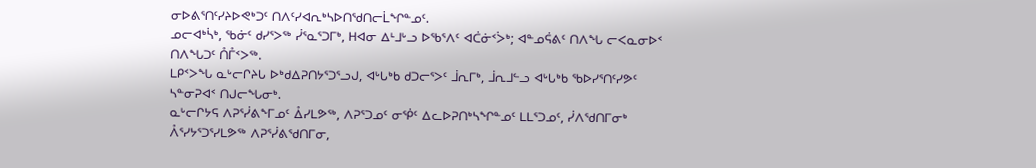ᓂᐅᕕᕐᑎᑦᓯᔨᐅᕙᒃᑐᑦ ᑎᐱᑦᓯᐊᕆᒃᓴᐅᑎᖁᑎᓕᒫᖏᓐᓄᑦ.
ᓄᓕᐊᒃᓵᒃ, ᖃᓃᑦ ᑯᓯᕐᐳᖅ ᓰᕐᓇᕐᑐᒥᒃ, ᕼᐊᓂ ᐃᒻᒧᒡᓗ ᐅᖃᕐᐱᑦ ᐊᑖᓃᑉᐴᒃ; ᐊᓐᓄᕌᕕᑦ ᑎᐱᖓ ᓕᐸᓇᓂᐅᑉ ᑎᐱᖓᑐᑦ ᑍᒤᑉᐳᖅ.
ᒪᑭᑉᐳᖓ ᓇᒡᓕᒋᔨᒐ ᐅᒃᑯᐃᕈᑎᔭᕐᑐᕐᓗᒍ, ᐊᒡᒐᒃᑲ ᑯᑐᓕᕐᐳᑦ ᒨᕆᒥᒃ, ᒨᕆᒧᓪᓗ ᐊᒡᒐᒃᑲ ᖃᐅᓯᕐᑎᑦᓯᕗᑦ ᓴᓐᓂᕈᐊᑉ ᑎᒍᓕᖓᓂᒃ.
ᓇᒡᓕᒋᔭᕋ ᐱᕈᕐᓰᕕᖕᒥᓄᑦ ᐂᓯᒪᕗᖅ, ᐱᕈᕐᑐᓄᑦ ᓂᖀᑦ ᐃᓚᐅᕈᑎᒃᓴᖏᓐᓄᑦ ᒪᒪᕐᑐᓄᑦ, ᓰᐱᖁᑎᒥᓂᒃ ᐰᕐᓯᔭᕐᑐᕐᓯᒪᕗᖅ ᐱᕈᕐᓰᕕᖁᑎᒥᓂ,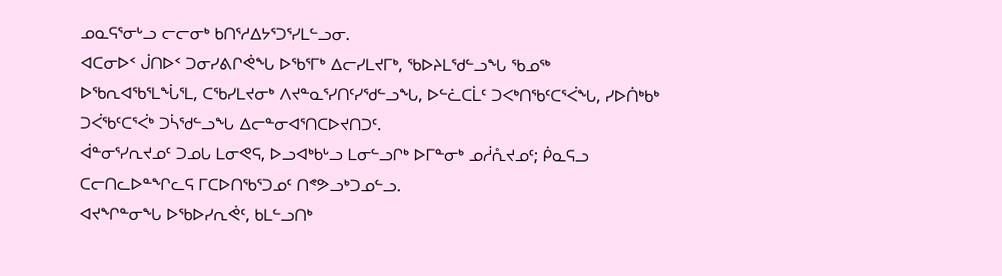ᓄᓇᕋᕐᓂᒡᓗ ᓕᓕᓂᒃ ᑲᑎᕐᓱᐃᔭᕐᑐᕐᓯᒪᓪᓗᓂ.
ᐊᑕᓂᐅᑉ ᒎᑎᐅᑉ ᑐᓂᓯᕕᒋᕚᖓ ᐅᖃᕐᒥᒃ ᐃᓕᓯᒪᔪᒥᒃ, ᖃᐅᔨᒪᖁᓪᓗᖓ ᖃᓄᖅ ᐅᖃᕆᐊᖃᕐᒪᖔᕐᒪ, ᑕᖃᓯᒪᔪᓂᒃ ᐱᔪᓐᓇᕐᓯᑎᑦᓯᖁᓪᓗᖓ, ᐅᓪᓛᑕᒫᑦ ᑐᐸᒃᑎᖃᑦᑕᕐᐹᖓ, ᓯᐅᑏᒃᑲᒃ ᑐᐹᖃᑦᑕᕐᐹᒃ ᑐᓵᖁᓪᓗᖓ ᐃᓕᓐᓂᐊᕐᑎᑕᐅᔪᑎᑐᑦ.
ᐋᓐᓂᕐᓯᕆᔪᓄᑦ ᑐᓄᒐ ᒪᓂᕙᕋ, ᐅᓗᐊᒃᑲᒡᓗ ᒪᓂᓪᓗᒋᒃ ᐅᒥᓐᓂᒃ ᓄᓲᕅᔪᓄᑦ; ᑮᓇᕋᓗ ᑕᓕᑎᓚᐅᓐᖏᓚᕋ ᒥᑕᐅᑎᖃᕐᑐᓄᑦ ᑎᕝᕗᓗᒃᑐᓄᓪᓗ.
ᐊᔪᖏᓐᓂᖓ ᐅᖃᐅᓯᕆᕚᑦ, ᑲᒪᓪᓗᑎᒃ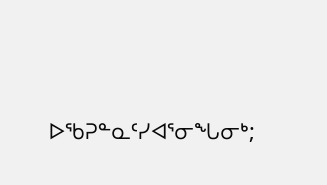ᐅᖃᕈᓐᓇᑦᓯᐊᕐᓂᖓᓂᒃ;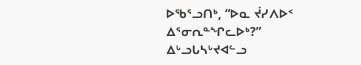ᐅᖃᕐᓗᑎᒃ, “ᐅᓇ ᔫᓯᐱᐅᑉ ᐃᕐᓂᕆᓐᖏᓚᐅᒃ?”
ᐃᒡᓗᒐᓴᒡᔪᐊᓪᓗ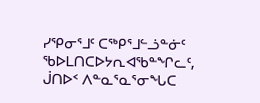ᓯᕿᓂᕐᒧᑦ ᑕᖅᑭᕐᒧᓪᓘᓐᓃᑦ ᖃᐅᒪᑎᑕᐅᔭᕆᐊᖃᓐᖏᓚᑦ, ᒎᑎᐅᑉ ᐱᓐᓇᕐᓇᕐᓂᖓᑕ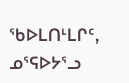ᖃᐅᒪᑎᒻᒪᒋᑦ, ᓄᕐᕋᐅᔭᕐᓗ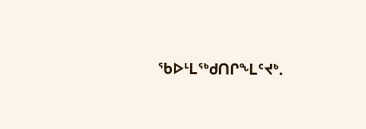ᖃᐅᒻᒪᖅᑯᑎᒋᖕᒪᑦᔪᒃ.